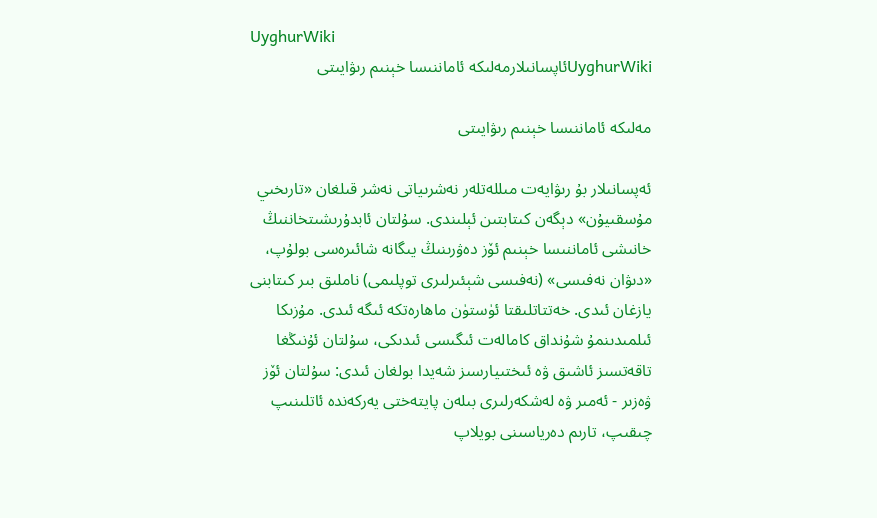UyghurWiki
UyghurWikiئاپسانىلارمەلىكە ئاماننىسا خېنىم رىۋايىتى

مەلىكە ئاماننىسا خېنىم رىۋايىتى

ئەپسانىلار بۇ رىۋايەت مىللەتلەر نەشرىياتى نەشر قىلغان «تارىخىي مۇسقىيۇن» دېگەن كىتابتىن ئېلىندى. سۇلتان ئابدۇرىشىتخاننىڭ خانىشى ئاماننىسا خېنىم ئۆز دەۋرىنىڭ يىگانە شائىرەسى بولۇپ، «دىۋان نەفىسى» (نەفىسى شېئىرلىرى توپلىمى) ناملىق بىر كىتابنى يازغان ئىدى. خەتتاتلىقتا ئۈستۈن ماھارەتكە ئىگە ئىدى. مۇزىكا ئىلمىدىنمۇ شۇنداق كامالەت ئىگىسى ئىدىكى، سۇلتان ئۇنىڭغا تاقەتسىز ئاشىق ۋە ئىختىيارسىز شەيدا بولغان ئىدى: سۇلتان ئۆز ۋەزىر - ئەمىر ۋە لەشكەرلىرى بىلەن پايتەختى يەركەندە ئاتلىنىپ چىقىپ، تارىم دەرياسىنى بويلاپ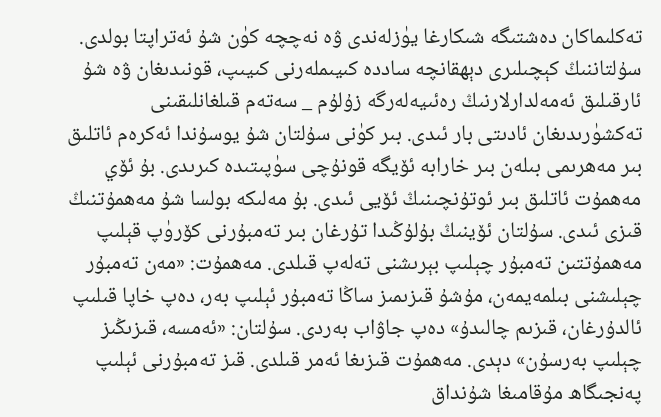تەكلىماكان دەشتىگە شىكارغا يۈزلەندى ۋە نەچچە كۈن شۇ ئەتراپتا بولدى. سۇلتاننىڭ كېچىلىرى دېھقانچە ساددە كىيىملەرنى كىيىپ، قونىدىغان ۋە شۇ ئارقىلىق ئەمەلدارلارنىڭ رەئىيەلەرگە زۇلۇم _ سەتەم قىلغانلىقىنى تەكشۈرىدىغان ئادىتى بار ئىدى. بىر كۈنى سۇلتان شۇ يوسۇندا ئەكرەم ئاتلىق بىر مەھرىمى بىلەن بىر خارابە ئۆيگە قونۇچى سۈپىتىدە كىرىدى. بۇ ئۆي مەھمۇت ئاتلىق بىر ئوتۇنچىنىڭ ئۆيى ئىدى. بۇ مەلىكە بولسا شۇ مەھمۇتنىڭ قىزى ئىدى. سۇلتان ئۆينىڭ بۇلۇڭىدا تۇرغان بىر تەمبۇرنى كۆرۈپ قېلىپ مەھمۇتتىن تەمبۇر چېلىپ بېرىشنى تەلەپ قىلدى. مەھمۇت: «مەن تەمبۇر چېلىشنى بىلمەيمەن، مۇشۇ قىزىمىز ساڭا تەمبۇر ئېلىپ بەر، دەپ خاپا قىلىپ ئالدۇرغان، قىزىم چالىدۇ» دەپ جاۋاب بەردى. سۇلتان: «ئەمسە، قىزىڭىز چېلىپ بەرسۇن» دېدى. مەھمۇت قىزىغا ئەمر قىلدى. قىز تەمبۇرنى ئېلىپ پەنجىگاھ مۇقامىغا شۇنداق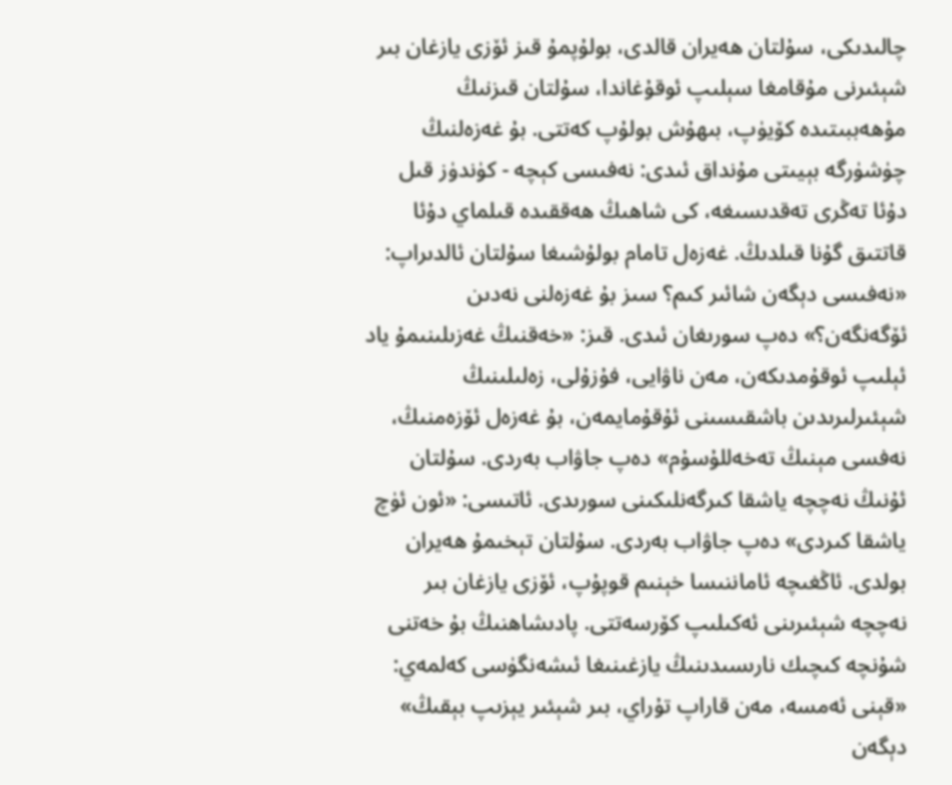چالىدىكى، سۇلتان ھەيران قالدى، بولۇپمۇ قىز ئۆزى يازغان بىر شېئىرنى مۇقامغا سېلىپ ئوقۇغاندا، سۇلتان قىزنىڭ مۇھەببىتىدە كۆيۈپ، بىھۇش بولۇپ كەتتى. بۇ غەزەلنىڭ چۈشۈرگە بېيىتى مۇنداق ئىدى: نەفىسى كېچە - كۈندۈز قىل دۇئا تەڭرى تەقدىسىغە، كى شاھىڭ ھەققىدە قىلماي دۇئا قاتتىق گۇنا قىلدىڭ. غەزەل تامام بولۇشىغا سۇلتان ئالدىراپ: «نەفىسى دېگەن شائىر كىم؟ سىز بۇ غەزەلنى نەدىن ئۆگەنگەن؟» دەپ سورىغان ئىدى. قىز: «خەقنىڭ غەزىلىنىمۇ ياد ئېلىپ ئوقۇمدىكەن، مەن ناۋايى، فۇزۇلى، زەلىلىنىڭ شېئىرلىرىدىن باشقىسىنى ئۇقۇمايمەن، بۇ غەزەل ئۆزەمنىڭ، نەفسى مېنىڭ تەخەللۇسۇم» دەپ جاۋاب بەردى. سۇلتان ئۇنىڭ نەچچە ياشقا كىرگەنلىكىنى سورىدى. ئاتىسى: «ئون ئۈچ ياشقا كىردى» دەپ جاۋاب بەردى. سۇلتان تېخىمۇ ھەيران بولدى. ئاڭغىچە ئاماننىسا خېنىم قوپۇپ، ئۆزى يازغان بىر نەچچە شېئىرىنى ئەكىلىپ كۆرسەتتى. پادىشاھنىڭ بۇ خەتنى شۇنچە كىچىك نارىسىدىنىڭ يازغىنىغا ئىشەنگۈسى كەلمەي: «قېنى ئەمسە، مەن قاراپ تۇراي، بىر شېئىر يېزىپ بېقىڭ» دېگەن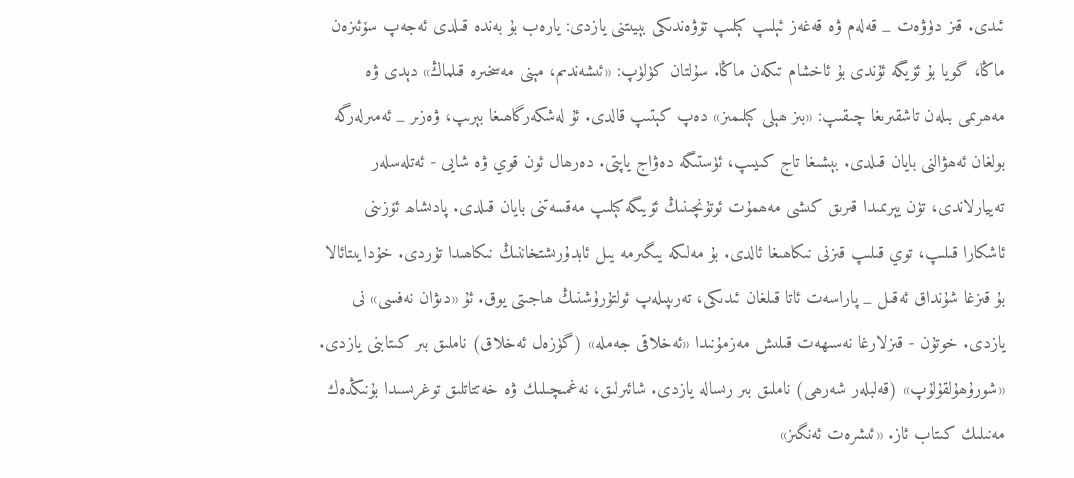ئىدى. قىز دۈۋەت _ قەلەم ۋە قەغەز ئېلىپ كېلىپ تۆۋەندىكى بېيىتنى يازدى: يارەب بۇ بەندە قىلدى ئەجەپ سۆئىزەن ماڭا، گويا بۇ ئۆيگە ئۇندى بۇ ئاخشام تىكەن ماڭا. سۇلتان كۈلۈپ: «ئىشەندىم، مېنى مەسخىرە قىلماڭ» دېدى ۋە مەھرىمى بىلەن تاشقىرىغا چىقىپ: «بىز ھېلى كېلىمىز» دەپ كېتىپ قالدى. ئۇ لەشكەرگاھىغا بېرىپ، ۋەزىر _ ئەمىرلەرگە بولغان ئەھۋالنى بايان قىلدى. بېشىغا تاج كىيىپ، ئۈستىگە دەۋاج ياپتى. دەرھال ئون قوي ۋە شايى - ئەتلەسلەر تەييارلاندى، تۈن يېرىمىدا قىرىق كىشى مەھمۇت ئوتۇنچىنىڭ ئۆيىگە كېلىپ مەقسەتنى بايان قىلدى. پادىشاھ ئۆزىنى ئاشكارا قىلىپ، توي قىلىپ قىزنى نىكاھىغا ئالدى. بۇ مەلىكە يىگىرمە يىل ئابدۇرىشتخاننىڭ نىكاھىدا تۇردى. خۇدايىتائالا بۇ قىزغا شۇنداق ئەقىل _ پاراسەت ئاتا قىلغان ئىدىكى، تەرىپىلەپ ئولتۇرۇشنىڭ ھاجىتى يوق. ئۇ «دىۋان نەفسى» نى يازدى. خوتۇن - قىزلارغا نەسىھەت قىلىش مەزمۇنىدا «ئەخلاقى جەملە» (گۈزەل ئەخلاق) ناملىق بىر كىتابنى يازدى. «شورۇھۇلقۇلۇپ» (قەلبلەر شەرھى) ناملىق بىر رىسالە يازدى. شائىرلىق، نەغمىچىلىك ۋە خەتتاتلىق توغرىسىدا بۇنىڭدەك مەنىلىك كىتاب ئاز. «ئىشرەت ئەنگىز»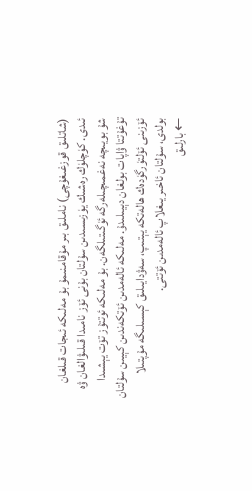(شاتلىق قوزغىغۇچى) ناملىق بىر مۇقامنىمۇ بۇ مەلىكە ئىجات قىلغان ئىدى. كۈچلۈك رەشىك يۈزىسىدىن سۇلتان بۇنى ئۆز نامىدا قىلىۋالغان ۋە شۇ بويىچە نەغمىچىلەرگە ئۈگىتىلگەن. بۇ مەلىكە ئوتتۇز تۆت يېشىدا تۇغۇتتا ۋاپات بولغان دېيىلىدۇ. مەلىكە ئالەمدىن ئۆتكەندىن كېيىن سۇلتان ئۆزىنى ئۆلتۈرگۈدەك ھالەتكە يېتىپ، سەۋدايىلىق كېسىلىگە مۇپتىلا بولدى، سۇلتان ئاخىر يىغلاپ ئالەمدىن ئۆتتى.
← بارلىق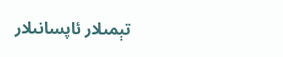تېمىلار ئاپسانىلار